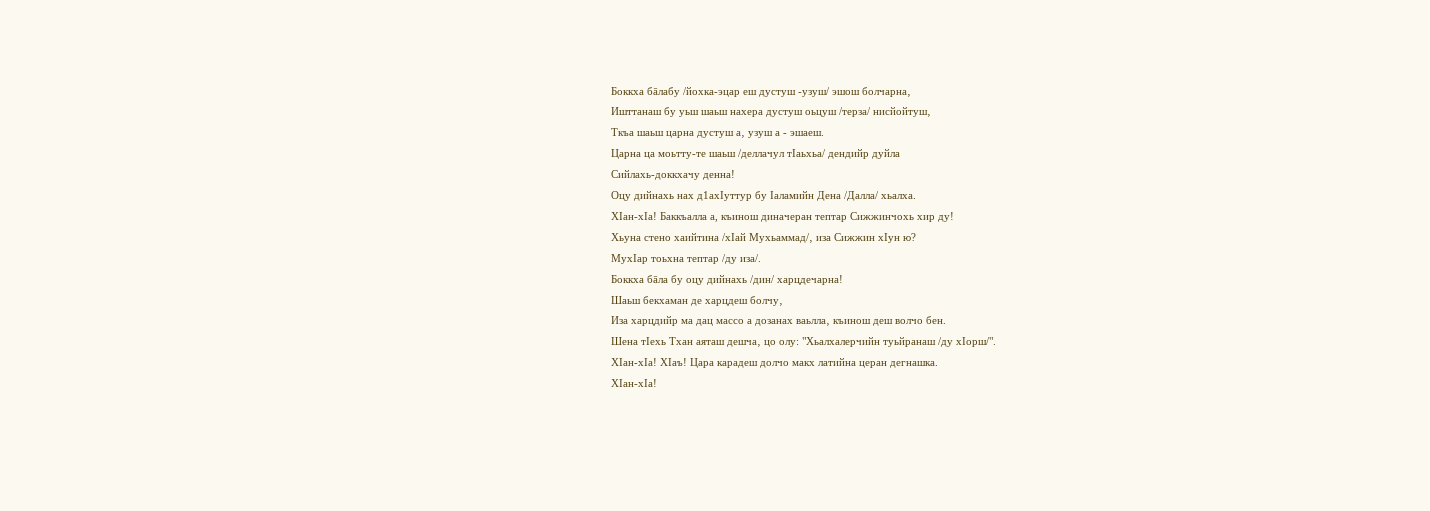Боккха бāлабу /йохка-эцар еш дустуш -узуш/ эшош болчарна‚
Ишттанаш бу уьш шаьш нахера дустуш оьцуш /терза/ нисйойтуш‚
Ткъа шаьш царна дустуш а‚ узуш а - эшаеш.
Царна ца моьтту-те шаьш /деллачул тIаьхьа/ дендийр дуйла
Сийлахь-доккхачу денна!
Оцу дийнахь нах д1ахIуттур бу Iаламийн Дена /Далла/ хьалха.
ХIан-хIа! Баккъалла а, къинош диначеран тептар Сижжинчохь хир ду!
Хьуна стено хаийтина /хIай Мухьаммад/‚ иза Сижжин хIун ю?
МухIар тоьхна тептар /ду иза/.
Боккха бāла бу оцу дийнахь /дин/ харцдечарна!
Шаьш бекхаман де харцдеш болчу‚
Иза харцдийр ма дац массо а дозанах ваьлла‚ къинош деш волчо бен.
Шена тIехь Тхан аяташ дешча‚ цо олу: "Хьалхалерчийн туьйранаш /ду хIорш/".
ХIан-хIа! ХIаъ! Цара карадеш долчо макх латийна церан дегнашка.
ХIан-хIа!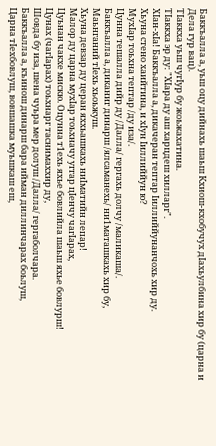Баккъалла а, уьш оцу дийнахь шаьш Кхиош-кхобучух дIахьулбина хир бу (царна и Дела гур вац).
ТIаккха уьш чугIур бу жоьжахатина.
ТIаккха эр ду: "ХIара ду аш харцдеш хилларг".
ХIан-хIа! Баккъалла а, дикачеран тептар Iиллиййунанчохь хир ду.
Хьуна стено хаийтина‚ и хIун Iиллиййун ю?
МухIар тоьхна тептар /ду иза/.
Цунна тешалла дийр ду /Далла/ гергахь долчу /маликаша/.
Баккъалла а, диканиг динарш /ялсаманехь/ ни1маташкахь хир бу‚
Маьнганий тIехь хьоьжуш.
Хьуна девзар ду церан яххьашкахь ниIматийн лепар!
Малор ду царна мухIар тоьхначу уггар цIенчу чагIарах‚
Цуьнан чакхе мискю. Оцунна т1ехь яхье бовлийла шаьш яхье бовлурш!
Цунах (чагIарах) тоьхнарг таснимаххир ду‚
Шовда бу иза‚ шена чуьра мер долуш /Далла/ гергаболчара.
Баккъалла а, къинош динарш бара ийман диллинчарах боьлуш‚
Царна тIехбовлуш, вовшашка муьшкаш еш‚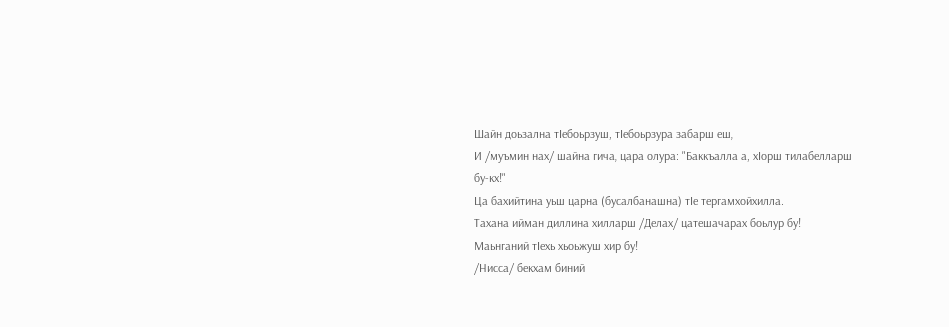Шайн доьзална тIебоьрзуш, тIебоьрзура забарш еш‚
И /муъмин нах/ шайна гича‚ цара олура: "Баккъалла а, хIорш тилабелларш бу-кх!"
Ца бахийтина уьш царна (бусалбанашна) тIе тергамхойхилла.
Тахана ийман диллина хилларш /Делах/ цатешачарах боьлур бу!
Маьнганий тIехь хьоьжуш хир бу!
/Нисса/ бекхам биний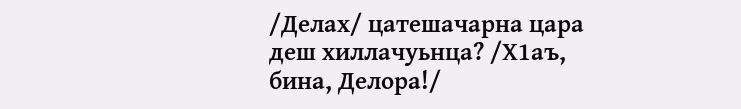/Делах/ цатешачарна цара деш хиллачуьнца? /Х1аъ, бина, Делора!/